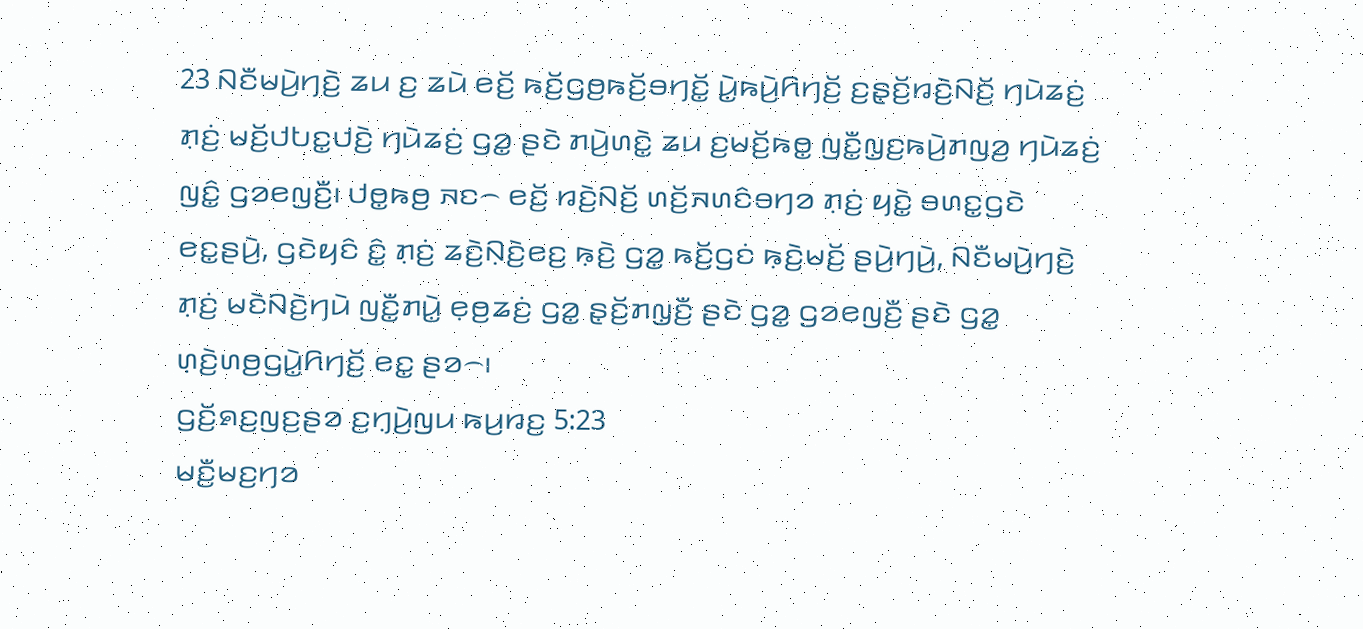23 ꤡꤢꤪꤗꤣꤧ꤬ꤚꤢꤧ꤬ ꤘꤣ ꤢ꤬ ꤘꤣꤧ ꤕꤢꤩ꤬ ꤒꤢꤩ꤬ꤞꤥ꤬ꤒꤢꤩ꤬ꤋꤚꤢꤩ꤭ ꤣꤧ꤭ꤒꤣꤧ꤬ꤖꤚꤢꤩ꤬ ꤢ꤬ꤔ꤫ꤢꤩ꤬ꤙꤢꤧ꤬ꤡꤢꤩ꤬ ꤚꤣꤧꤘꤢꤦ꤬ ꤊ꤫ꤢꤦ꤬ ꤗꤢꤩ꤬ꤓꤝꤢ꤭ꤓꤢꤧ꤬ ꤚꤣꤧꤘꤢꤦ꤬ ꤞꤤ꤭ ꤔꤢꤧ ꤊꤣꤧ꤬ꤛꤢꤧ꤭ ꤘꤣ ꤢ꤬ꤗꤢꤩ꤬ꤒꤥ꤭ ꤜꤢꤪ꤭ꤜ꤫ꤢ꤬ꤒꤣꤧ꤬ꤊꤜꤤ꤬ ꤚꤣꤧꤘꤢꤦ꤬ ꤜꤢꤨ꤭ ꤞꤤꤕꤜꤢꤪ꤬꤯ ꤓꤥ꤭ꤒꤥ꤬ ꤏꤢ꤮ ꤕꤢꤩ꤬ ꤙꤢꤧ꤬ꤡꤢꤩ꤬ ꤛꤢꤩ꤬ꤏꤛꤢꤨꤋꤚꤤ ꤊ꤫ꤢꤦ꤬ ꤟꤢꤧ꤭ ꤋꤛꤢ꤭ꤞꤢꤧ ꤕꤢ꤭ꤔꤣꤧ꤬, ꤞꤢꤧꤟꤢꤨ ꤢꤨ꤭ ꤊ꤫ꤢꤦ꤬ ꤘꤢꤧ꤬ꤡ꤫ꤢꤧ꤬ꤕꤢ꤬ ꤒ꤫ꤢꤧ꤬ ꤞꤤ꤭ ꤒꤢꤩ꤬ꤞꤢꤦ ꤒ꤫ꤢꤧ꤬ꤗꤢꤩ꤬ ꤔꤣꤧ꤬ꤚꤣꤧ꤬, ꤡꤢꤪꤗꤣꤧ꤬ꤚꤢꤧ꤬ ꤊ꤫ꤢꤦ꤬ ꤗꤢꤧꤡꤢꤧ꤬ꤚꤣꤧ ꤜꤢꤪ꤭ꤊꤣꤧ꤭ ꤕ꤫ꤥ꤬ꤘꤢꤦ꤬ ꤞꤤ꤭ ꤔ꤫ꤢꤩ꤬ꤊꤜ꤫ꤢꤪ꤬ ꤔꤢꤧ ꤞꤤ꤭ ꤞꤤꤕꤜꤢꤪ꤬ ꤔꤢꤧ ꤞꤤ꤭ ꤛ꤫ꤢꤧ꤬ꤛꤥ꤬ꤞꤣꤧ꤭ꤖꤚꤢꤩ꤬ ꤕꤢ꤭ ꤔꤤ꤮꤯
ꤞꤢꤩ꤬ꤎꤢ꤬ꤜꤢ꤬ꤔꤤ ꤢ꤬ꤚ꤫ꤣꤧ꤬ꤜꤣ ꤒꤣ꤬ꤙꤢ꤬ 5:23
ꤗꤢꤪ꤬ꤗꤢ꤬ꤚꤤ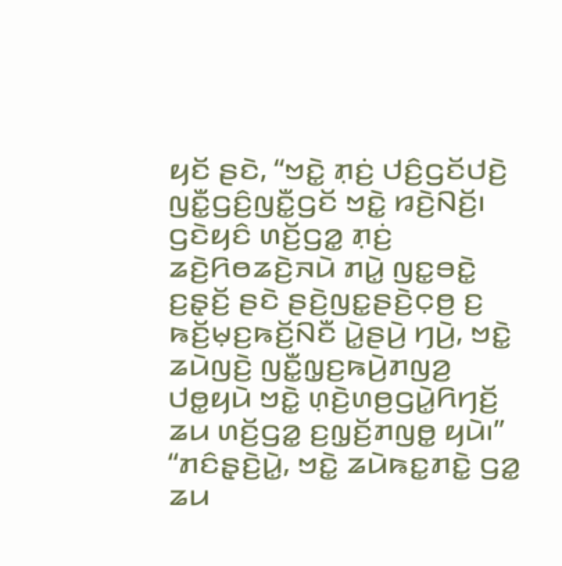ꤟꤢꤩ ꤔꤢꤧ, “ꤠꤢꤧ꤭ ꤊ꤫ꤢꤦ꤬ ꤓꤢꤨ꤬ꤞꤢꤩꤓꤢꤧ꤬ ꤜꤢꤪ꤭ꤞꤢꤨ꤬ꤜꤢꤪ꤭ꤞꤢꤩ ꤠꤢꤧ꤭ ꤙꤢꤧ꤬ꤡꤢꤩ꤬꤯
ꤞꤢꤧꤟꤢꤨ ꤛꤢꤩ꤬ꤞꤤ꤭ ꤊ꤫ꤢꤦ꤬ ꤘꤢꤧ꤬ꤖꤥꤘꤢꤧ꤬ꤏꤣꤧ ꤊꤣꤧ꤭ ꤜꤢ꤭ꤋꤢꤧ꤭ ꤢ꤬ꤔ꤫ꤢꤩ꤬ ꤔꤢꤧ ꤔꤢꤧ꤬ꤜꤢ꤭ꤔꤢꤧ꤬ꤍ꤫ꤥ꤬ ꤢ꤬ ꤒꤢꤩ꤬ꤗ꤫ꤢ꤬ꤒꤢꤩ꤬ꤡꤢꤪ ꤣꤧ꤭ꤔꤣꤧ꤬ ꤚꤣꤧ꤬, ꤠꤢꤧ꤭ ꤘꤣꤧꤜꤢꤧ꤬ ꤜꤢꤪ꤭ꤜ꤫ꤢ꤬ꤒꤣꤧ꤬ꤊꤜꤤ꤬ ꤓꤥ꤭ꤟꤣꤧ ꤠꤢꤧ꤭ ꤛ꤫ꤢꤧ꤬ꤛꤥ꤬ꤞꤣꤧ꤭ꤖꤚꤢꤩ꤬ ꤘꤣ ꤛꤢꤩ꤬ꤞꤤ꤭ ꤢ꤬ꤜ꤫ꤢꤩ꤬ꤊꤜꤥ꤭ ꤟꤣꤧ꤯”
“ꤊꤢꤨꤔ꤫ꤢꤧ꤬ꤣꤧ꤭, ꤠꤢꤧ꤭ ꤘꤣꤧꤒꤢ꤭ꤊꤢꤧ꤭ ꤞꤤ꤭ ꤘꤣ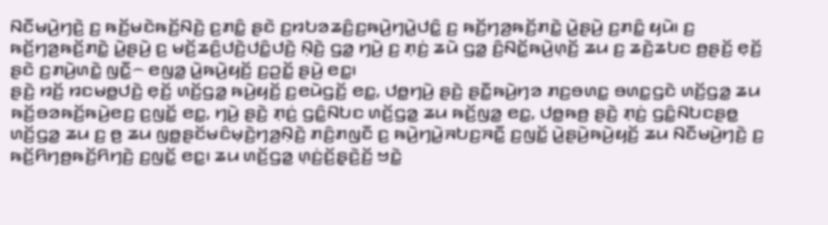ꤡꤢꤪꤗꤣꤧ꤬ꤚꤢꤧ꤬ ꤢ꤬ ꤒꤢꤩ꤬ꤗꤢꤧꤒꤢꤩ꤬ꤡꤢꤧ꤬ ꤢ꤬ꤊꤢꤨ꤭ ꤔꤢꤧ ꤢ꤬ꤙꤝꤤꤘꤢꤨ꤬ꤢ꤬ꤒꤣꤧ꤬ꤚꤣꤧ꤭ꤓꤢꤨ꤭ ꤢ꤬ ꤒꤢꤩ꤬ꤚꤤ꤬ꤒꤢꤩ꤬ꤊꤢꤧ꤭ ꤣꤧ꤭ꤔꤣꤧ꤬ ꤢ꤬ꤊꤢꤨ꤭ ꤟꤣꤧ꤯ ꤢ꤬ ꤒꤢꤩ꤬ꤚꤤ꤬ꤒꤢꤩ꤬ꤊꤢꤧ꤭ ꤣꤧ꤭ꤔꤣꤧ꤬ ꤢ꤬ ꤗꤢꤩ꤬ꤘꤢꤨ꤬ꤓꤢꤧ꤬ꤓꤢꤨ꤭ꤓꤢꤧ꤬ ꤡ꤫ꤢꤧ꤬ ꤞꤤ꤭ ꤚꤣꤧ꤬ ꤢ꤬ ꤊ꤫ꤢꤦ꤬ ꤘꤣꤧ ꤞꤤ꤭ ꤢꤨ꤬ꤡꤢꤩ꤭ꤒꤣꤧ꤬ꤛ꤫ꤢꤩ꤬ ꤘꤣ ꤢ꤬ ꤘꤢꤧ꤬ꤘꤝꤢ ꤥ꤬ꤔꤢꤩ꤬ ꤕ꤫ꤢꤩ꤬ ꤔꤢꤧ ꤢ꤬ꤊꤣꤧ꤬ꤛꤢꤧ꤭ ꤜꤢꤪ꤭꤮ ꤕꤜꤤ꤭ ꤣꤧ꤭ꤒꤣꤧ꤬ꤟꤢꤩ꤬ ꤢ꤬ꤑꤢꤩ꤭ ꤔꤣꤧ꤬ ꤕꤢ꤭꤯
ꤔꤢꤧ꤬ ꤙꤢꤩ꤬ ꤙꤢꤗꤥ꤭ꤓꤢꤧ꤬ ꤕ꤫ꤢꤩ꤬ ꤛꤢꤩ꤬ꤞꤤ꤭ ꤒꤣꤧ꤬ꤟꤢꤩ꤬ ꤢ꤬ꤕꤣꤧꤞꤢꤩ꤬ ꤕꤢ꤭, ꤓꤥ꤭ꤚꤣꤧ꤬ ꤔꤢꤧ꤬ ꤔꤢꤪ꤭ꤒꤣꤧ꤬ꤚꤤ ꤊꤢ꤬ꤋꤛꤢ꤭ ꤋꤛꤢ꤭ꤞꤢꤧ ꤛꤢꤩ꤬ꤞꤤ꤭ ꤘꤣ ꤒꤢꤩ꤬ꤋꤤꤒꤢꤩ꤬ꤒꤣꤧ꤬ꤕꤢ꤬ ꤢ꤬ꤜꤢꤩ꤭ ꤕꤢ꤭, ꤚꤣꤧ꤬ ꤔꤢꤧ꤬ ꤊ꤫ꤢꤦ꤬ ꤞꤢꤨ꤭ꤡꤝꤢ ꤛꤢꤩ꤬ꤞꤤ꤭ ꤘꤣ ꤒꤢꤩ꤬ꤜꤤ꤭ ꤕꤢ꤭, ꤓꤥ꤭ꤒꤥ꤬ ꤔꤢꤧ꤬ ꤊ꤫ꤢꤦ꤬ ꤞꤢꤨ꤭ꤡꤝꤢꤔꤥ꤭ ꤛꤢꤩ꤬ꤞꤤ꤭ ꤘꤣ ꤢ꤬ ꤥ꤬ ꤘꤣ ꤜꤥ꤭ꤔꤢꤩꤗꤢꤨꤗ꤫ꤢꤧ꤬ꤚꤤ꤬ꤡ꤫ꤢꤧ꤬ ꤊꤢꤨ꤬ꤊꤜꤢꤪ ꤢ꤬ ꤒꤣꤧ꤬ꤚꤣꤧ꤭ꤏꤝꤢ꤬ꤏꤢꤪ꤭ ꤢ꤬ꤜꤢꤩ꤭ ꤣꤧ꤭ꤔꤣꤧ꤬ꤒꤣꤧ꤬ꤟꤢꤩ꤬ ꤘꤣ ꤡꤢꤪꤗꤣꤧ꤬ꤚꤢꤧ꤬ ꤢ꤬ ꤒꤢꤩ꤬ꤖꤚꤥ꤬ꤒꤢꤩ꤬ꤖꤚꤢꤧ꤬ ꤢ꤬ꤜꤢꤩ꤭ ꤕꤢ꤭꤯ ꤘꤣ ꤛꤢꤩ꤬ꤞꤤ꤭ ꤛ꤫ꤢꤦ꤬ꤢꤩ꤬ꤔ꤫ꤢꤧ꤬ꤢꤩ꤬ ꤠꤢꤧ꤭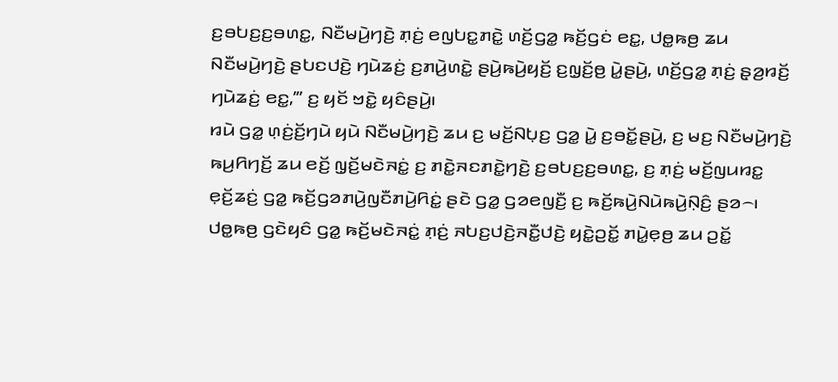ꤢ꤬ꤋꤝꤢ꤬ꤢ꤬ꤋꤛꤢ꤭, ꤡꤢꤪꤗꤣꤧ꤬ꤚꤢꤧ꤬ ꤊ꤫ꤢꤦ꤬ ꤕꤜꤝꤢ꤭ꤊꤢꤧ꤭ ꤛꤢꤩ꤬ꤞꤤ꤭ ꤒꤢꤩ꤬ꤞꤢꤦ ꤕꤢ꤭, ꤓꤥ꤭ꤒꤥ꤬ ꤘꤣ ꤡꤢꤪꤗꤣꤧ꤬ꤚꤢꤧ꤬ ꤔꤝꤢꤓꤢꤧ꤬ ꤚꤣꤧꤘꤢꤦ꤬ ꤢ꤬ꤊꤣꤧ꤬ꤛꤢꤧ꤭ ꤔꤣꤧ꤬ꤒꤣꤧ꤬ꤟꤢꤩ꤬ ꤢ꤬ꤜ꤫ꤢꤩ꤬ꤥ꤬ ꤣꤧ꤭ꤔꤣꤧ꤬, ꤛꤢꤩ꤬ꤞꤤ꤭ ꤊ꤫ꤢꤦ꤬ ꤔ꤫ꤤ꤬ꤙꤢꤩ꤬ ꤚꤣꤧꤘꤢꤦ꤬ ꤕꤢ꤭,’” ꤢ꤬ ꤟꤢꤩ ꤠꤢꤧ꤭ ꤟꤢꤨꤔꤣꤧ꤬꤯
ꤙꤣꤧ ꤞꤤ꤭ ꤛ꤫ꤢꤦ꤬ꤢꤩ꤬ꤚꤣꤧ ꤟꤣꤧ ꤡꤢꤪꤗꤣꤧ꤬ꤚꤢꤧ꤬ ꤘꤣ ꤢ꤬ ꤗꤢꤩ꤬ꤡꤝ꤫ꤢ꤬ ꤞꤤ꤭ ꤣꤧ꤭ ꤢ꤬ꤋꤢꤩ꤭ꤔꤣꤧ꤬, ꤢ꤬ ꤗꤢ꤬ ꤡꤢꤪꤗꤣꤧ꤬ꤚꤢꤧ꤬ ꤒꤣ꤬ꤖꤚꤢꤩ꤬ ꤘꤣ ꤕꤢꤩ꤬ ꤜ꤫ꤢꤩ꤬ꤗꤢꤧꤏꤢꤦ꤭ ꤢ꤬ ꤊꤢꤧ꤭ꤏꤢꤊꤢꤧ꤭ꤚꤢꤧ꤬ ꤢ꤬ꤋꤝꤢ꤬ꤢ꤬ꤋꤛꤢ꤭, ꤢ꤬ ꤊ꤫ꤢꤦ꤬ ꤗꤢꤩ꤬ꤜꤣꤙꤢ꤭ ꤕ꤫ꤢꤩ꤬ꤘꤢꤦ꤬ ꤞꤤ꤭ ꤒꤢꤩ꤬ꤞꤤꤊꤣꤧ꤬ꤜꤢꤪꤊꤣꤧ꤬ꤖꤢꤦ꤭ ꤔꤢꤧ ꤞꤤ꤭ ꤞꤤꤕꤜꤢꤪ꤬ ꤢ꤬ ꤒꤢꤩ꤬ꤒꤣꤧ꤬ꤡꤣꤧꤒꤣꤧ꤬ꤡ꤫ꤢꤨ꤬ ꤔꤤ꤮꤯ ꤓꤥ꤭ꤒꤥ꤬ ꤞꤢꤧꤟꤢꤨ ꤞꤤ꤭ ꤒꤢꤩ꤬ꤗꤢꤧꤏꤢꤦ꤭ ꤊ꤫ꤢꤦ꤬ ꤏꤝꤢ꤬ꤓꤢꤧ꤬ꤏꤢꤪ꤭ꤓꤢꤧ꤬ ꤟꤢꤧ꤭ꤑꤢꤩ꤭ ꤊꤣꤧ꤭ꤕ꤫ꤥ꤬ ꤘꤣ ꤑꤢꤩ꤭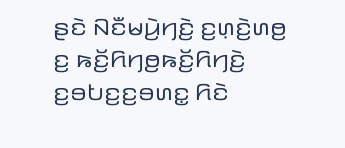ꤔꤢꤧ ꤡꤢꤪꤗꤣꤧ꤬ꤚꤢꤧ꤬ ꤢ꤬ꤛ꤫ꤢꤧ꤬ꤛꤥ꤬ ꤢ꤬ ꤒꤢꤩ꤬ꤖꤚꤥ꤬ꤒꤢꤩ꤬ꤖꤚꤢꤧ꤬ ꤢ꤬ꤋꤝꤢ꤬ꤢ꤬ꤋꤛꤢ꤭ ꤖꤢꤧ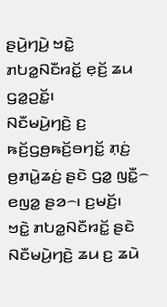ꤔꤣꤧ꤬ꤚꤣꤧ꤬ ꤠꤢꤧ꤭ ꤊꤝꤤ꤭ꤡꤢꤪꤙꤢꤩ꤭ ꤕ꤫ꤢꤩ꤬ ꤘꤣ ꤞꤤ꤭ꤑꤢꤩ꤭꤯
ꤡꤢꤪꤗꤣꤧ꤬ꤚꤢꤧ꤬ ꤢ꤬ ꤒꤢꤩ꤬ꤞꤥ꤬ꤒꤢꤩ꤬ꤋꤚꤢꤩ꤭ ꤊ꤫ꤢꤦ꤬ ꤥ꤬ꤊꤣꤧ꤭ꤘꤢꤦ꤬ ꤔꤢꤧ ꤞꤤ꤭ ꤜꤢꤪ꤭꤮ ꤕꤜꤤ꤭ ꤔꤤ꤮꤯ ꤢ꤬ꤗꤢꤩ꤬꤯
ꤠꤢꤧ꤭ ꤊꤝꤤ꤭ꤡꤢꤪꤙꤢꤩ꤭ ꤔꤢꤧ ꤡꤢꤪꤗꤣꤧ꤬ꤚꤢꤧ꤬ ꤘꤣ ꤢ꤬ ꤘꤣꤧ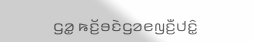ꤞꤤ꤭ ꤒꤢꤩ꤬ꤋꤢꤧꤞꤤꤕꤜꤢꤪ꤬ꤓꤢꤨ꤭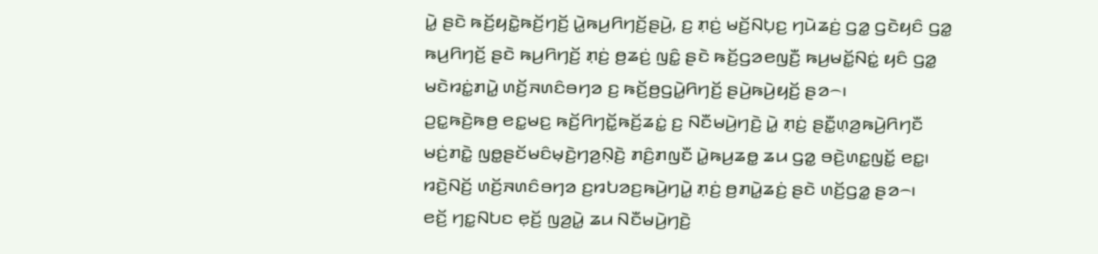ꤣꤧ꤭ ꤔꤢꤧ ꤒꤢꤩ꤬ꤟꤢꤧ꤭ꤒꤢꤩ꤬ꤚꤢꤩ꤬ ꤣꤧ꤭ꤒꤣ꤬ꤖꤚꤢꤩ꤬ꤔꤣꤧ꤬, ꤢ꤬ ꤊ꤫ꤢꤦ꤬ ꤗꤢꤩ꤬ꤡꤝ꤫ꤢ꤬ ꤚꤣꤧꤘꤢꤦ꤬ ꤞꤤ꤭ ꤞꤢꤧꤟꤢꤨ ꤞꤤ꤭ ꤒꤣ꤬ꤖꤚꤢꤩ꤬ ꤔꤢꤧ ꤒꤣ꤬ꤖꤚꤢꤩ꤬ ꤊ꤫ꤢꤦ꤬ ꤥ꤬ꤘꤢꤦ꤬ ꤜꤢꤨ꤭ ꤔꤢꤧ ꤒꤢꤩ꤬ꤞꤤꤕꤜꤢꤪ꤬ ꤒꤣ꤬ꤗꤢꤩ꤭ꤡꤢꤦ꤭ ꤟꤢꤨ ꤞꤤ꤭ ꤗꤢꤧꤙꤢꤦ꤭ꤊꤣꤧ꤭ ꤛꤢꤩ꤬ꤏꤛꤢꤨꤋꤚꤤ ꤢ꤬ ꤒꤢꤩ꤬ꤥ꤬ꤞꤣꤧ꤭ꤖꤚꤢꤩ꤬ ꤔꤣꤧ꤬ꤒꤣꤧ꤬ꤟꤢꤩ꤬ ꤔꤤ꤮꤯
ꤑꤢ꤭ꤒꤢꤧ꤬ꤒꤥ꤬ ꤕꤢ꤭ꤗꤢ꤬ ꤒꤢꤩ꤬ꤖꤚꤢꤩ꤭ꤒꤢꤩ꤬ꤘꤢꤦ꤭ ꤢ꤬ ꤡꤢꤪꤗꤣꤧ꤬ꤚꤢꤧ꤬ ꤣꤧ꤭ ꤊ꤫ꤢꤦ꤬ ꤔꤢꤪ꤭ꤛ꤫ꤤ꤬ꤒꤣꤧ꤬ꤖꤚꤢꤪ ꤗꤢꤦ꤬ꤊꤢꤧ꤭ ꤜꤥ꤭ꤔꤢꤩꤗꤢꤨꤗ꤫ꤢꤧ꤬ꤚꤤ꤬ꤡ꤫ꤢꤧ꤬ ꤊꤢꤨ꤬ꤊꤜꤢꤪ ꤣꤧ꤭ꤒꤣ꤬ꤘꤥ꤭ ꤘꤣ ꤞꤤ꤭ ꤋꤢꤧ꤬ꤛꤢ꤭ꤜꤢꤩ꤭ ꤕꤢ꤭꤯ ꤙꤢꤧ꤬ꤡꤢꤩ꤬ ꤛꤢꤩ꤬ꤏꤛꤢꤨꤋꤚꤤ ꤢ꤬ꤙꤝꤤꤢ꤬ꤒꤣꤧ꤬ꤚꤣꤧ꤭ ꤊ꤫ꤢꤦ꤬ ꤥ꤬ꤊꤣꤧ꤭ꤘꤢꤦ꤬ ꤔꤢꤧ ꤛꤢꤩ꤬ꤞꤤ꤭ ꤔꤤ꤮꤯
ꤕꤢꤩ꤬ ꤚꤢ꤭ꤡꤝꤢ ꤕ꤫ꤢꤩ꤬ ꤜꤤ꤬ꤣꤧ꤭ ꤘꤣ ꤡꤢꤪꤗꤣꤧ꤬ꤚꤢꤧ꤬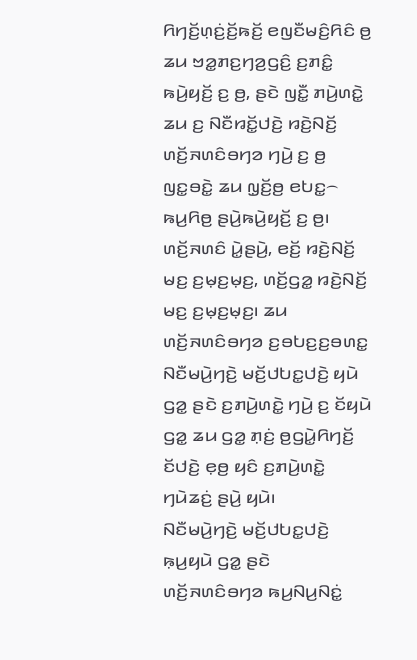ꤖꤚꤢꤩ꤬ꤛ꤫ꤢꤦ꤬ꤢꤩ꤬ꤒꤢꤩ꤬ ꤕꤜꤢꤪꤗꤢꤨ꤬ꤖꤢꤨ ꤥ꤬ ꤘꤣ ꤠꤤ꤭ꤊꤢ꤬ꤚꤤ꤬ꤞꤢꤨ꤬ ꤢ꤬ꤊꤢꤨ꤭ ꤒꤣꤧ꤬ꤟꤢꤩ꤬ ꤢ꤬ ꤥ꤬, ꤔꤢꤧ ꤜꤢꤪ꤭ ꤊꤣꤧ꤬ꤛꤢꤧ꤭ ꤘꤣ ꤢ꤬ ꤡꤢꤪꤙꤢꤩ꤭ꤓꤢꤧ꤬ ꤙꤢꤧ꤬ꤡꤢꤩ꤬ ꤛꤢꤩ꤬ꤏꤛꤢꤨꤋꤚꤤ ꤚꤣꤧ꤬ ꤢ꤬ ꤥ꤬ ꤜꤢ꤭ꤋꤢꤧ꤭ ꤘꤣ ꤜ꤫ꤢꤩ꤬ꤥ꤬ ꤕꤝꤢ꤭꤮ ꤒꤣ꤬ꤖꤥ꤬ ꤔꤣꤧ꤬ꤒꤣꤧ꤬ꤟꤢꤩ꤬ ꤢ꤬ ꤥ꤬꤯ ꤛꤢꤩ꤬ꤏꤛꤢꤨ ꤣꤧ꤭ꤔꤣꤧ꤬, ꤕꤢꤩ꤬ ꤙꤢꤧ꤬ꤡꤢꤩ꤬ ꤗꤢ꤬ ꤢ꤬ꤗ꤫ꤢ꤬ꤗ꤫ꤢ꤬, ꤛꤢꤩ꤬ꤞꤤ꤭ ꤙꤢꤧ꤬ꤡꤢꤩ꤬ ꤗꤢ꤬ ꤢ꤬ꤗ꤫ꤢ꤬ꤗ꤫ꤢ꤬꤯ ꤘꤣ ꤛꤢꤩ꤬ꤏꤛꤢꤨꤋꤚꤤ ꤢ꤬ꤋꤝꤢ꤬ꤢ꤬ꤋꤛꤢ꤭ ꤡꤢꤪꤗꤣꤧ꤬ꤚꤢꤧ꤬ ꤗꤢꤩ꤬ꤓꤝꤢ꤭ꤓꤢꤧ꤬ ꤟꤣꤧ ꤞꤤ꤭ ꤔꤢꤧ ꤢ꤬ꤊꤣꤧ꤬ꤛꤢꤧ꤭ ꤚꤣꤧ꤬ ꤢ꤬ ꤢꤩꤟꤣꤧ ꤞꤤ꤭ ꤘꤣ ꤞꤤ꤭ ꤊ꤫ꤢꤦ꤬ ꤥ꤬ꤞꤣꤧ꤭ꤖꤚꤢꤩ꤬ ꤢꤩꤓꤢꤧ꤬ ꤕ꤫ꤥ꤬ ꤟꤢꤨ ꤢ꤬ꤊꤣꤧ꤬ꤛꤢꤧ꤭ ꤚꤣꤧꤘꤢꤦ꤬ ꤔꤣꤧ꤬ ꤟꤣꤧ꤯
ꤡꤢꤪꤗꤣꤧ꤬ꤚꤢꤧ꤬ ꤗꤢꤩ꤬ꤓꤝꤢ꤭ꤓꤢꤧ꤬ ꤒ꤫ꤣ꤬ꤟꤣꤧ ꤞꤤ꤭ ꤔꤢꤧ ꤛꤢꤩ꤬ꤏꤛꤢꤨꤋꤚꤤ ꤒꤣ꤬ꤡꤣ꤬ꤡꤢꤦ꤭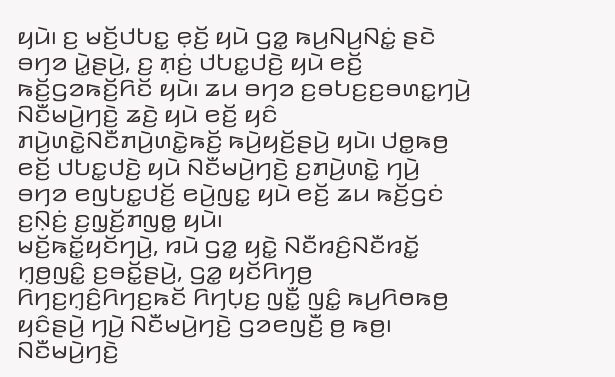ꤟꤣꤧ꤯ ꤢ꤬ ꤗꤢꤩ꤬ꤓꤝꤢ꤭ ꤕ꤫ꤢꤩ꤬ ꤟꤣꤧ ꤞꤤ꤭ ꤒꤣ꤬ꤡꤣ꤬ꤡꤢꤦ꤭ ꤔꤢꤧ ꤋꤚꤤ ꤣꤧ꤭ꤔꤣꤧ꤬, ꤢ꤬ ꤊ꤫ꤢꤦ꤬ ꤓꤝꤢ꤭ꤓꤢꤧ꤬ ꤟꤣꤧ ꤕꤢꤩ꤬ ꤒꤢꤩ꤬ꤞꤤꤒꤢꤩ꤬ꤖꤢꤩ ꤟꤣꤧ꤯ ꤘꤣ ꤋꤚꤤ ꤢ꤬ꤋꤝꤢ꤬ꤢ꤬ꤋꤛꤢ꤭ꤚꤣꤧ꤬ ꤡꤢꤪꤗꤣꤧ꤬ꤚꤢꤧ꤬ ꤘꤢꤧ꤬ ꤟꤣꤧ ꤕꤢꤩ꤬ ꤟꤢꤨ ꤊꤣꤧ꤬ꤛꤢꤧ꤭ꤡꤢꤪꤊꤣꤧ꤬ꤛꤢꤧ꤭ꤒꤢꤩ꤬ ꤒꤣꤧ꤬ꤟꤢꤩ꤬ꤔꤣꤧ꤬ ꤟꤣꤧ꤯ ꤓꤥ꤭ꤒꤥ꤬ ꤕꤢꤩ꤬ ꤓꤝꤢ꤭ꤓꤢꤧ꤬ ꤟꤣꤧ ꤡꤢꤪꤗꤣꤧ꤬ꤚꤢꤧ꤬ ꤢ꤬ꤊꤣꤧ꤬ꤛꤢꤧ꤭ ꤚꤣꤧ꤬ ꤋꤚꤤ ꤕꤜꤝꤢ꤭ꤓꤢꤩ꤬ ꤕꤣꤧ꤬ꤜꤢ꤭ ꤟꤣꤧ ꤕꤢꤩ꤬ ꤘꤣ ꤒꤢꤩ꤬ꤞꤢꤦ ꤢ꤬ꤡ꤫ꤢꤦ꤬ ꤢ꤬ꤜ꤫ꤢꤩ꤬ꤊꤜꤥ꤭ ꤟꤣꤧ꤯
ꤗꤢꤩ꤬ꤒꤢꤩ꤭ꤟꤢꤩꤚꤣꤧ꤬, ꤙꤣꤧ ꤞꤤ꤭ ꤟꤢꤧ꤭ ꤡꤢꤪꤙꤢꤨ꤬ꤡꤢꤪꤙꤢꤩ꤭ ꤚ꤫ꤥ꤬ꤜꤢꤨ꤭ ꤢ꤬ꤋꤢꤩ꤭ꤔꤣꤧ꤬, ꤞꤤ꤭ ꤟꤢꤩꤖꤚꤥ꤬ ꤖꤚꤢ꤬ꤚ꤫ꤢꤨ꤬ꤖꤚꤢ꤬ꤒꤢꤩ ꤖꤚꤝ꤫ꤢ꤬ ꤜꤢꤪ꤭ ꤜꤢꤨ꤭ ꤒꤣ꤬ꤖꤥꤒꤥ꤬ ꤟꤢꤨꤔꤣꤧ꤬ ꤚꤣꤧ꤬ ꤡꤢꤪꤗꤣꤧ꤬ꤚꤢꤧ꤬ ꤞꤤꤕꤜꤢꤪ꤬ ꤥ꤬ ꤒꤥ꤬꤯ ꤡꤢꤪꤗꤣꤧ꤬ꤚꤢꤧ꤬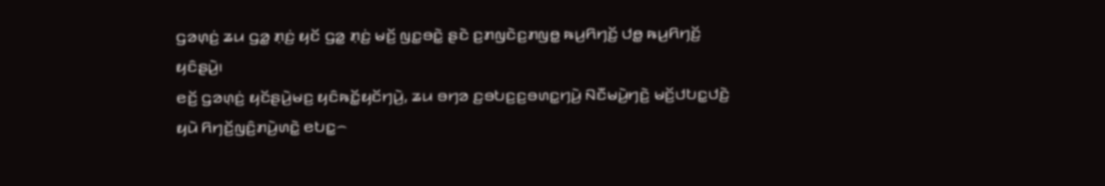ꤞꤤꤛ꤫ꤢꤦ꤬ ꤘꤣ ꤞꤤ꤭ ꤊ꤫ꤢꤦ꤬ ꤟꤢꤩ ꤞꤤ꤭ ꤊ꤫ꤢꤦ꤬ ꤗꤢꤩ꤬ ꤜꤢ꤭ꤋꤢꤧ꤭ ꤔꤢꤧ ꤢ꤬ꤊꤜꤢꤧꤢ꤬ꤊꤜꤥ꤭ ꤒꤣ꤬ꤖꤚꤢꤩ꤬ ꤓꤥ꤭ ꤒꤣ꤬ꤖꤚꤢꤩ꤬ ꤟꤢꤨꤔꤣꤧ꤬꤯
ꤕꤢꤩ꤬ ꤞꤤꤛ꤫ꤢꤦ꤬ ꤟꤢꤩꤔꤣꤧ꤬ꤗꤢ꤬ ꤟꤢꤨꤒꤢꤩ꤭ꤟꤢꤩꤚꤣꤧ꤬, ꤘꤣ ꤋꤚꤤ ꤢ꤬ꤋꤝꤢ꤬ꤢ꤬ꤋꤛꤢ꤭ꤚꤣꤧ꤬ ꤡꤢꤪꤗꤣꤧ꤬ꤚꤢꤧ꤬ ꤗꤢꤩ꤬ꤓꤝꤢ꤭ꤓꤢꤧ꤬ ꤟꤣꤧ ꤖꤚꤢꤩ꤬ꤜꤢꤨ꤬ꤊꤣꤧ꤬ꤛꤢꤧ꤭ ꤕꤝꤢ꤭꤮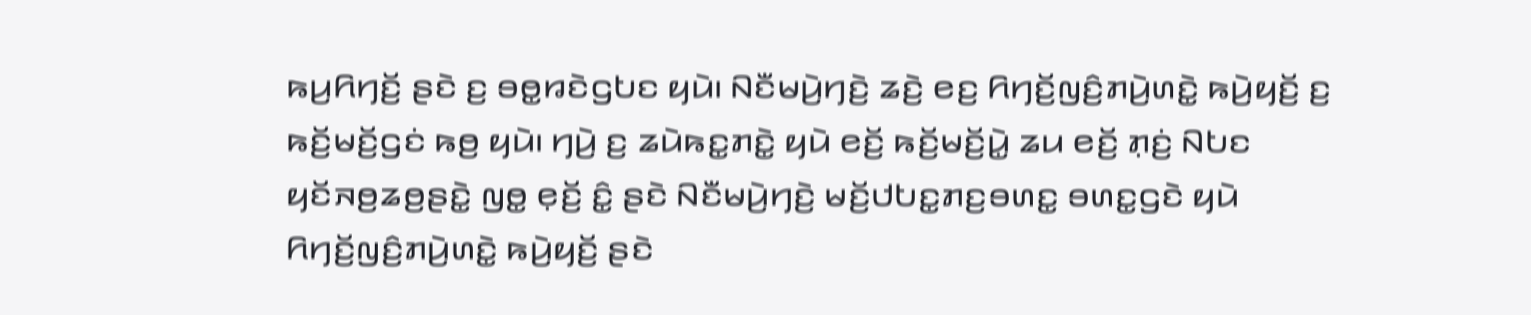ꤒꤣ꤬ꤖꤚꤢꤩ꤬ ꤔꤢꤧ ꤢ꤬ ꤋꤥ꤭ꤙꤢꤧꤞꤝꤢ ꤟꤣꤧ꤯ ꤡꤢꤪꤗꤣꤧ꤬ꤚꤢꤧ꤬ ꤘꤢꤧ꤬ ꤕꤢ꤬ ꤖꤚꤢꤩ꤬ꤜꤢꤨ꤬ꤊꤣꤧ꤬ꤛꤢꤧ꤭ ꤒꤣꤧ꤬ꤟꤢꤩ꤬ ꤢ꤬ ꤒꤢꤩ꤬ꤗꤢꤩ꤬ꤞꤢꤦ ꤒꤥ꤬ ꤟꤣꤧ꤯ ꤚꤣꤧ꤬ ꤢ꤬ ꤘꤣꤧꤒꤢ꤭ꤊꤢꤧ꤭ ꤟꤣꤧ ꤕꤢꤩ꤬ ꤒꤢꤩ꤬ꤗꤢꤩ꤬ꤣꤧ꤭ ꤘꤣ ꤕꤢꤩ꤬ ꤊ꤫ꤢꤦ꤬ ꤡꤝꤢ ꤟꤢꤩꤏꤥ꤬ꤘꤥ꤬ꤔꤢꤧ꤭ ꤜꤥ꤭ ꤕ꤫ꤢꤩ꤬ ꤢꤨ꤭ ꤔꤢꤧ ꤡꤢꤪꤗꤣꤧ꤬ꤚꤢꤧ꤬ ꤗꤢꤩ꤬ꤓꤝꤢ꤭ꤊꤢ꤬ꤋꤛꤢ꤭ ꤋꤛꤢ꤭ꤞꤢꤧ ꤟꤣꤧ ꤖꤚꤢꤩ꤬ꤜꤢꤨ꤬ꤊꤣꤧ꤬ꤛꤢꤧ꤭ ꤒꤣꤧ꤬ꤟꤢꤩ꤬ ꤔꤢꤧ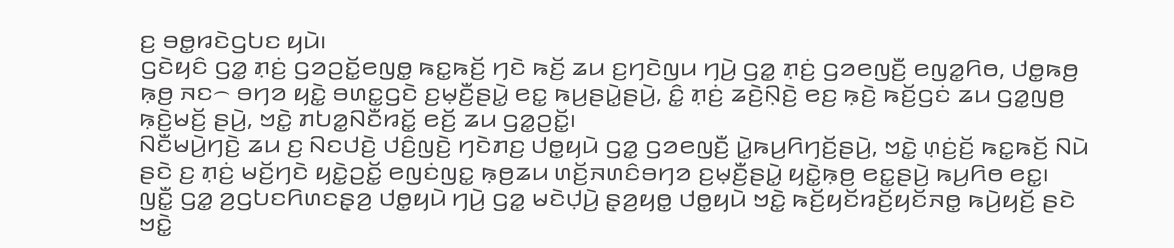ꤢ꤬ ꤋꤥ꤭ꤙꤢꤧꤞꤝꤢ ꤟꤣꤧ꤯
ꤞꤢꤧꤟꤢꤨ ꤞꤤ꤭ ꤊ꤫ꤢꤦ꤬ ꤞꤤꤑꤢꤩ꤭ꤕꤜꤥ꤭ ꤒꤢ꤭ꤒꤢꤩ꤬ ꤚꤢꤧ ꤒꤢꤩ꤬ ꤘꤣ ꤢ꤬ꤚꤢꤧꤜꤣ ꤚꤣꤧ꤬ ꤞꤤ꤭ ꤊ꤫ꤢꤦ꤬ ꤞꤤꤕꤜꤢꤪ꤬ ꤕꤜꤤ꤭ꤖꤥ, ꤓꤥ꤭ꤒꤥ꤬ ꤒ꤫ꤥ꤬ ꤏꤢ꤮ ꤋꤚꤤ ꤟꤢꤧ꤭ ꤋꤛꤢ꤭ꤞꤢꤧ ꤢ꤬ꤗ꤫ꤢꤪ꤬ꤔꤣꤧ꤭ ꤕꤢ꤭ ꤒꤣ꤬ꤔꤣꤧ꤭ꤔꤣꤧ꤬, ꤢꤨ꤭ ꤊ꤫ꤢꤦ꤬ ꤘꤢꤧ꤬ꤡ꤫ꤢꤧ꤬ ꤕꤢ꤬ ꤒ꤫ꤢꤧ꤬ ꤒꤢꤩ꤬ꤞꤢꤦ ꤘꤣ ꤞꤤ꤭ꤜꤥ꤬ ꤒ꤫ꤢꤧ꤬ꤗꤢꤩ꤬ ꤔꤣꤧ꤬, ꤠꤢꤧ꤭ ꤊꤝꤤ꤭ꤡꤢꤪꤙꤢꤩ꤭ ꤕꤢꤩ꤬ ꤘꤣ ꤞꤤ꤭ꤑꤢꤩ꤭꤯
ꤡꤢꤪꤗꤣꤧ꤬ꤚꤢꤧ꤬ ꤘꤣ ꤢ꤬ ꤡꤢꤓꤢꤧ꤬ ꤓꤢꤨ꤬ꤜꤢꤧ꤬ ꤚꤢꤧꤊꤢ꤬ ꤓꤥ꤭ꤟꤣꤧ ꤞꤤ꤭ ꤞꤤꤕꤜꤢꤪ꤬ ꤣꤧ꤭ꤒꤣ꤬ꤖꤚꤢꤩ꤬ꤔꤣꤧ꤬, ꤠꤢꤧ꤭ ꤛ꤫ꤢꤦ꤬ꤢꤩ꤬ ꤒꤢ꤭ꤒꤢꤩ꤬ ꤡꤣꤧ ꤔꤢꤧ ꤢ꤬ ꤊ꤫ꤢꤦ꤬ ꤗꤢꤩ꤬ꤚꤢꤧ ꤟꤢꤧ꤭ꤑꤢꤩ꤭ ꤕꤜꤢꤦꤜꤢ꤭ ꤒ꤫ꤥ꤬ꤘꤣ ꤛꤢꤩ꤬ꤏꤛꤢꤨꤋꤚꤤ ꤢ꤬ꤗ꤫ꤢꤪ꤬ꤔꤣꤧ꤭ ꤟꤢꤧ꤭ꤒ꤫ꤥ꤬ ꤕꤢ꤭ꤔꤣꤧ꤬ ꤒꤣ꤬ꤖꤥ ꤕꤢ꤭꤯
ꤜꤢꤪ꤭ ꤞꤤ꤭ ꤤ꤬ꤞꤝꤢꤖꤛꤢꤔ꤫ꤤ꤬ ꤓꤥ꤭ꤟꤣꤧ ꤚꤣꤧ꤬ ꤞꤤ꤭ ꤗꤢꤧꤓ꤫ꤣꤧ꤬ ꤔ꤫ꤤ꤬ꤟꤥ꤭ ꤓꤥ꤭ꤟꤣꤧ ꤠꤢꤧ꤭ ꤒꤢꤩ꤬ꤟꤢꤩꤙꤢꤩ꤬ꤟꤢꤩꤏꤥ꤭ ꤒꤣꤧ꤬ꤟꤢꤩ꤬ ꤔꤢꤧ ꤠꤢꤧ꤭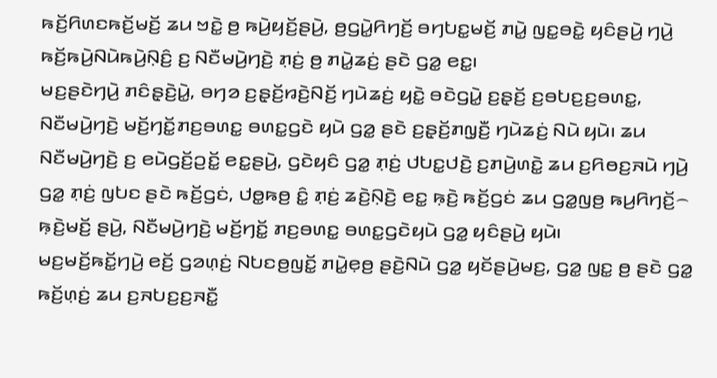ꤒꤢꤩ꤬ꤖꤛꤢꤒꤢꤩ꤬ꤗꤢꤩ꤬ ꤘꤣ ꤠꤢꤧ꤭ ꤥ꤬ ꤒꤣꤧ꤬ꤟꤢꤩ꤬ꤔꤣꤧ꤬, ꤥ꤬ꤞꤣꤧ꤭ꤖꤚꤢꤩ꤬ ꤋꤚꤝꤢ꤭ꤗꤢꤩ꤬ ꤊꤣꤧ꤭ ꤜꤢ꤭ꤋꤢꤧ꤭ ꤟꤢꤨꤔꤣꤧ꤬ ꤚꤣꤧ꤬ ꤒꤢꤩ꤬ꤒꤣꤧ꤬ꤡꤣꤧꤒꤣꤧ꤬ꤡ꤫ꤢꤨ꤬ ꤢ꤬ ꤡꤢꤪꤗꤣꤧ꤬ꤚꤢꤧ꤬ ꤊ꤫ꤢꤦ꤬ ꤥ꤬ ꤊꤣꤧ꤭ꤘꤢꤦ꤬ ꤔꤢꤧ ꤞꤤ꤭ ꤕꤢ꤭꤯
ꤗꤢ꤬ꤔꤢꤧꤚꤣꤧ꤬ ꤊꤢꤨꤔ꤫ꤢꤧ꤬ꤣꤧ꤭, ꤋꤚꤤ ꤢ꤬ꤔ꤫ꤢꤩ꤬ꤙꤢꤧ꤬ꤡꤢꤩ꤬ ꤚꤣꤧꤘꤢꤦ꤬ ꤟꤢꤧ꤭ ꤋꤢꤧꤞꤣꤧ꤭ ꤢ꤬ꤔ꤫ꤢꤩ꤬ ꤢ꤬ꤋꤝꤢ꤬ꤢ꤬ꤋꤛꤢ꤭, ꤡꤢꤪꤗꤣꤧ꤬ꤚꤢꤧ꤬ ꤗꤢꤩ꤬ꤚꤢꤩ꤭ꤊꤢ꤬ꤋꤛꤢ꤭ ꤋꤛꤢ꤭ꤞꤢꤧ ꤟꤣꤧ ꤞꤤ꤭ ꤔꤢꤧ ꤢ꤬ꤔ꤫ꤢꤩ꤬ꤊꤜ꤫ꤢꤪ꤬ ꤚꤣꤧꤘꤢꤦ꤬ ꤡꤣꤧ ꤟꤣꤧ꤯ ꤘꤣ ꤡꤢꤪꤗꤣꤧ꤬ꤚꤢꤧ꤬ ꤢ꤬ ꤕꤣꤧꤞꤢꤩ꤬ꤑꤢꤩ꤭ ꤕꤢ꤭ꤔꤣꤧ꤬, ꤞꤢꤧꤟꤢꤨ ꤞꤤ꤭ ꤊ꤫ꤢꤦ꤬ ꤓꤝꤢ꤭ꤓꤢꤧ꤬ ꤢ꤬ꤊꤣꤧ꤬ꤛꤢꤧ꤭ ꤘꤣ ꤢ꤬ꤖꤥꤢ꤬ꤏꤣꤧ ꤚꤣꤧ꤬ ꤞꤤ꤭ ꤊ꤫ꤢꤦ꤬ ꤜꤝꤢ ꤔꤢꤧ ꤒꤢꤩ꤬ꤞꤢꤦ, ꤓꤥ꤭ꤒꤥ꤬ ꤢꤨ꤭ ꤊ꤫ꤢꤦ꤬ ꤘꤢꤧ꤬ꤡ꤫ꤢꤧ꤬ ꤕꤢ꤭ ꤒ꤫ꤢꤧ꤬ ꤒꤢꤩ꤬ꤞꤢꤦ ꤘꤣ ꤞꤤ꤭ꤜꤥ꤬ ꤒꤣ꤬ꤖꤚꤢꤩ꤬꤮ ꤒ꤫ꤢꤧ꤬ꤗꤢꤩ꤬ ꤔꤣꤧ꤬, ꤡꤢꤪꤗꤣꤧ꤬ꤚꤢꤧ꤬ ꤗꤢꤩ꤬ꤚꤢꤩ꤭ ꤊꤢ꤬ꤋꤛꤢ꤭ ꤋꤛꤢ꤭ꤞꤢꤧꤟꤣꤧ ꤞꤤ꤭ ꤟꤢꤨꤔꤣꤧ꤬ ꤟꤣꤧ꤯
ꤗꤢ꤬ꤗꤢꤩ꤬ꤒꤢꤩ꤭ꤚꤣꤧ꤬ ꤕꤢꤩ꤬ ꤞꤤꤛ꤫ꤢꤦ꤬ ꤡꤝꤢꤥ꤬ꤜꤢꤩ꤭ ꤊꤣꤧ꤭ꤕ꤫ꤥ꤬ ꤔꤢꤧ꤬ꤡꤣꤧ ꤞꤤ꤭ ꤟꤢꤩꤔꤣꤧ꤬ꤗꤢ꤬, ꤞꤤ꤭ ꤜꤢ꤭ ꤥ꤬ ꤔꤢꤧ ꤞꤤ꤭ ꤒꤢꤩ꤬ꤛ꤫ꤢꤦ꤬ ꤘꤣ ꤢ꤬ꤏꤝꤢ꤬ꤢ꤬ꤏꤢꤪ꤭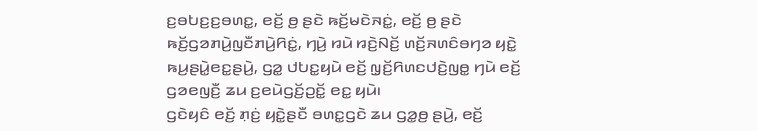ꤢ꤬ꤋꤝꤢ꤬ꤢ꤬ꤋꤛꤢ꤭, ꤕꤢꤩ꤬ ꤥ꤬ ꤔꤢꤧ ꤒꤢꤩ꤬ꤗꤢꤧꤏꤢꤦ꤭, ꤕꤢꤩ꤬ ꤥ꤬ ꤔꤢꤧ ꤒꤢꤩ꤬ꤞꤤꤊꤣꤧ꤬ꤜꤢꤪꤊꤣꤧ꤬ꤖꤢꤦ꤭, ꤚꤣꤧ꤬ ꤙꤣꤧ ꤙꤢꤧ꤬ꤡꤢꤩ꤬ ꤛꤢꤩ꤬ꤏꤛꤢꤨꤋꤚꤤ ꤟꤢꤧ꤭ ꤒꤣ꤬ꤔꤣꤧ꤭ꤕꤢ꤭ꤔꤣꤧ꤬, ꤞꤤ꤭ ꤓꤝꤢ꤭ꤟꤣꤧ ꤕꤢꤩ꤬ ꤜ꤫ꤢꤩ꤬ꤖꤛꤢꤓꤢꤧ꤬ꤜꤥ꤭ ꤚꤣꤧ ꤕꤢꤩ꤬ ꤞꤤꤕꤜꤢꤪ꤬ ꤘꤣ ꤢ꤬ꤕꤣꤧꤞꤢꤩ꤬ꤑꤢꤩ꤭ ꤕꤢ꤭ ꤟꤣꤧ꤯
ꤞꤢꤧꤟꤢꤨ ꤕꤢꤩ꤬ ꤊ꤫ꤢꤦ꤬ ꤟꤢꤧ꤭ꤔꤢꤪ ꤋꤛꤢ꤭ꤞꤢꤧ ꤘꤣ ꤞꤤ꤭ꤥ꤬ ꤔꤣꤧ꤬, ꤕꤢꤩ꤬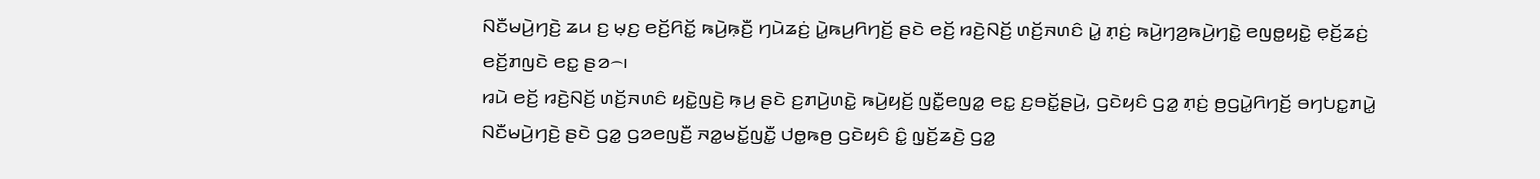ꤡꤢꤪꤗꤣꤧ꤬ꤚꤢꤧ꤬ ꤘꤣ ꤢ꤬ ꤗ꤫ꤢ꤬ ꤕꤢꤩ꤬ꤖꤢꤩ꤭ ꤒꤣꤧ꤬ꤒ꤫ꤢꤪ꤬ ꤚꤣꤧꤘꤢꤦ꤬ ꤣꤧ꤭ꤒꤣ꤬ꤖꤚꤢꤩ꤬ ꤔꤢꤧ ꤕꤢꤩ꤬ ꤙꤢꤧ꤬ꤡꤢꤩ꤬ ꤛꤢꤩ꤬ꤏꤛꤢꤨ ꤣꤧ꤭ ꤊ꤫ꤢꤦ꤬ ꤒꤣꤧ꤬ꤚꤤ꤬ꤒꤣꤧ꤬ꤚꤢꤧ꤭ ꤕꤜꤥ꤭ꤟꤢꤧ꤭ ꤕ꤫ꤢꤩ꤬ꤘꤢꤦ꤬ ꤕꤢꤩ꤬ꤊꤜꤢꤧ ꤕꤢ꤭ ꤔꤤ꤮꤯
ꤙꤣꤧ ꤕꤢꤩ꤬ ꤙꤢꤧ꤬ꤡꤢꤩ꤬ ꤛꤢꤩ꤬ꤏꤛꤢꤨ ꤟꤢꤧ꤭ꤜꤢꤧ꤬ ꤒ꤫ꤣ꤬ ꤔꤢꤧ ꤢ꤬ꤊꤣꤧ꤬ꤛꤢꤧ꤭ ꤒꤣꤧ꤬ꤟꤢꤩ꤬ ꤜꤢꤪ꤭ꤕꤜꤤ꤭ ꤕꤢ꤭ ꤢ꤬ꤋꤢꤩ꤭ꤔꤣꤧ꤬, ꤞꤢꤧꤟꤢꤨ ꤞꤤ꤭ ꤊ꤫ꤢꤦ꤬ ꤥ꤬ꤞꤣꤧ꤭ꤖꤚꤢꤩ꤬ ꤋꤚꤝꤢ꤭ꤊꤣꤧ꤭ ꤡꤢꤪꤗꤣꤧ꤬ꤚꤢꤧ꤬ ꤔꤢꤧ ꤞꤤ꤭ ꤞꤤꤕꤜꤢꤪ꤬ ꤏꤤ꤭ꤗꤢꤩ꤭ꤜꤢꤪ꤭ ꤓꤥ꤭ꤒꤥ꤬ ꤞꤢꤧꤟꤢꤨ ꤢꤨ꤭ ꤜ꤫ꤢꤩ꤬ꤘꤢꤧ꤬ ꤞꤤ꤭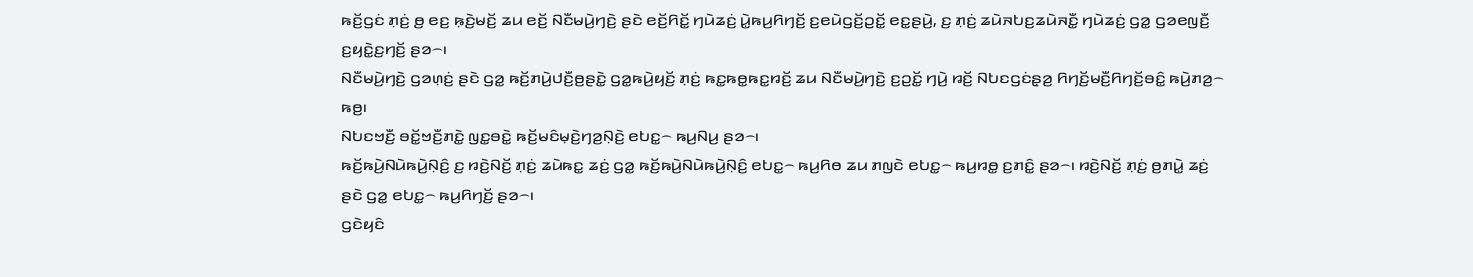ꤒꤢꤩ꤬ꤞꤢꤦ ꤊ꤫ꤢꤦ꤬ ꤥ꤬ ꤕꤢ꤬ ꤒ꤫ꤢꤧ꤬ꤗꤢꤩ꤬ ꤘꤣ ꤕꤢꤩ꤬ ꤡꤢꤪꤗꤣꤧ꤬ꤚꤢꤧ꤬ ꤔꤢꤧ ꤕꤢꤩ꤬ꤖꤢꤩ꤭ ꤚꤣꤧꤘꤢꤦ꤬ ꤣꤧ꤭ꤒꤣ꤬ꤖꤚꤢꤩ꤬ ꤢ꤬ꤕꤣꤧꤞꤢꤩ꤬ꤑꤢꤩ꤭ ꤕꤢ꤭ꤔꤣꤧ꤬, ꤢ꤬ ꤊ꤫ꤢꤦ꤬ ꤘꤣꤧꤏꤝꤢ꤬ꤘꤣꤧꤏꤢꤪ꤭ ꤚꤣꤧꤘꤢꤦ꤬ ꤞꤤ꤭ ꤞꤤꤕꤜꤢꤪ꤬ ꤢ꤬ꤟꤢꤧ꤭ꤢ꤬ꤚꤢꤩ꤬ ꤔꤤ꤮꤯
ꤡꤢꤪꤗꤣꤧ꤬ꤚꤢꤧ꤬ ꤞꤤꤛ꤫ꤢꤦ꤬ ꤔꤢꤧ ꤞꤤ꤭ ꤒꤢꤩ꤬ꤊꤣꤧ꤬ꤓꤢꤪ꤬ꤥ꤬ꤔꤢꤧ꤭ ꤞꤤ꤭ꤒꤣꤧ꤬ꤟꤢꤩ꤬ ꤊ꤫ꤢꤦ꤬ ꤒꤢ꤭ꤒꤥ꤭ꤒꤢ꤭ꤙꤢꤩ꤬ ꤘꤣ ꤡꤢꤪꤗꤣꤧ꤬ꤚꤢꤧ꤬ ꤢ꤬ꤑꤢꤩ꤭ ꤚꤣꤧ꤬ ꤙꤢꤩ꤬ ꤡꤝꤢꤞꤢꤦꤔ꤫ꤤ꤬ ꤖꤚꤢꤩ꤬ꤗꤢꤪ꤬ꤖꤚꤢꤩ꤬ꤋꤢꤨ꤭ ꤒꤣꤧ꤬ꤊꤤ꤬꤮ ꤒꤥ꤬꤯
ꤡꤝꤢꤠꤢꤪ꤬ ꤋꤢꤩ꤭ꤠꤢꤪ꤬ꤊꤢꤧ꤭ ꤜꤢ꤭ꤋꤢꤧ꤭ ꤒꤢꤩ꤬ꤗꤢꤨꤗ꤫ꤢꤧ꤬ꤚꤤ꤬ꤡ꤫ꤢꤧ꤬ ꤕꤝꤢ꤭꤮ ꤒꤣ꤬ꤡꤣ꤬ ꤔꤤ꤮꤯
ꤒꤢꤩ꤬ꤒꤣꤧ꤬ꤡꤣꤧꤒꤣꤧ꤬ꤡ꤫ꤢꤨ꤬ ꤢ꤬ ꤙꤢꤧ꤬ꤡꤢꤩ꤬ ꤊ꤫ꤢꤦ꤬ ꤘꤣꤧꤒꤢ꤭ ꤘꤢꤦ꤬ ꤞꤤ꤭ ꤒꤢꤩ꤬ꤒꤣꤧ꤬ꤡꤣꤧꤒꤣꤧ꤬ꤡ꤫ꤢꤨ꤬ ꤕꤝꤢ꤭꤮ ꤒꤣ꤬ꤖꤥ ꤘꤣ ꤊꤜꤢꤧ ꤕꤝꤢ꤭꤮ ꤒꤣ꤬ꤙꤥ꤭ ꤢ꤬ꤊꤢꤨ꤭ ꤔꤤ꤮꤯ ꤙꤢꤧ꤬ꤡꤢꤩ꤬ ꤊ꤫ꤢꤦ꤬ ꤥ꤬ꤊꤣꤧ꤭ ꤘꤢꤦ꤬ ꤔꤢꤧ ꤞꤤ꤭ ꤕꤝꤢ꤭꤮ ꤒꤣ꤬ꤖꤚꤢꤩ꤬ ꤔꤤ꤮꤯
ꤞꤢꤧꤟꤢꤨ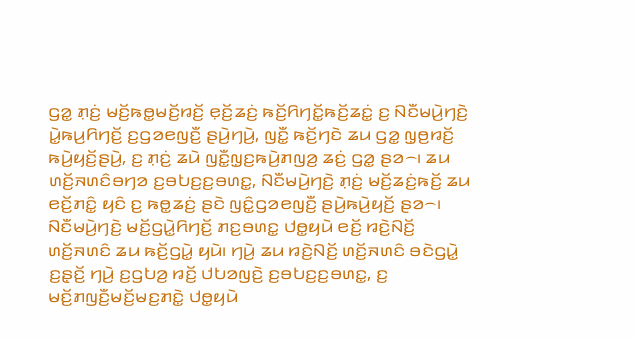ꤞꤤ꤭ ꤊ꤫ꤢꤦ꤬ ꤗꤢꤩ꤬ꤒꤥ꤭ꤗꤢꤩ꤬ꤙꤢꤩ꤬ ꤕ꤫ꤢꤩ꤬ꤘꤢꤦ꤬ ꤒꤢꤩ꤬ꤖꤚꤢꤩ꤭ꤒꤢꤩ꤬ꤘꤢꤦ꤭ ꤢ꤬ ꤡꤢꤪꤗꤣꤧ꤬ꤚꤢꤧ꤬ ꤣꤧ꤭ꤒꤣ꤬ꤖꤚꤢꤩ꤬ ꤢ꤬ꤞꤤꤕꤜꤢꤪ꤬ ꤔꤣꤧ꤬ꤚꤣꤧ꤬, ꤜꤢꤪ꤭ ꤒꤢꤩ꤬ꤚꤢꤧ ꤘꤣ ꤞꤤ꤭ ꤜ꤫ꤥ꤬ꤙꤢꤩ꤬ ꤒꤣꤧ꤬ꤟꤢꤩ꤬ꤔꤣꤧ꤬, ꤢ꤬ ꤊ꤫ꤢꤦ꤬ ꤘꤣꤧ ꤜꤢꤪ꤭ꤜ꤫ꤢ꤬ꤒꤣꤧ꤬ꤊꤜꤤ꤬ ꤘꤢꤦ꤬ ꤞꤤ꤭ ꤔꤤ꤮꤯ ꤘꤣ ꤛꤢꤩ꤬ꤏꤛꤢꤨꤋꤚꤤ ꤢ꤬ꤋꤝꤢ꤬ꤢ꤬ꤋꤛꤢ꤭, ꤡꤢꤪꤗꤣꤧ꤬ꤚꤢꤧ꤬ ꤊ꤫ꤢꤦ꤬ ꤗꤢꤩ꤬ꤘꤢꤦ꤬ꤒꤢꤩ꤬ ꤘꤣ ꤕꤢꤩ꤬ꤊꤢꤨ꤭ ꤟꤢꤨ ꤢ꤬ ꤒꤥ꤭ꤘꤢꤦ꤬ ꤔꤢꤧ ꤜꤢꤨ꤭ꤞꤤꤕꤜꤢꤪ꤬ ꤔꤣꤧ꤬ꤒꤣꤧ꤬ꤟꤢꤩ꤬ ꤔꤤ꤮꤯ ꤡꤢꤪꤗꤣꤧ꤬ꤚꤢꤧ꤬ ꤗꤢꤩ꤬ꤞꤣꤧ꤭ꤖꤚꤢꤩ꤬ ꤊꤢ꤬ꤋꤛꤢ꤭ ꤓꤥ꤭ꤟꤣꤧ ꤕꤢꤩ꤬ ꤙꤢꤧ꤬ꤡꤢꤩ꤬ ꤛꤢꤩ꤬ꤏꤛꤢꤨ ꤘꤣ ꤒꤢꤩ꤬ꤞꤣꤧ꤭ ꤟꤣꤧ꤯ ꤚꤣꤧ꤬ ꤘꤣ ꤙꤢꤧ꤬ꤡꤢꤩ꤬ ꤛꤢꤩ꤬ꤏꤛꤢꤨ ꤋꤢꤧꤞꤣꤧ꤭ ꤢ꤬ꤔ꤫ꤢꤩ꤬ ꤚꤣꤧ꤬ ꤢ꤬ꤞꤝꤤ꤬ ꤙꤢꤩ꤬ ꤓꤝꤤꤜꤢꤧ꤬ ꤢ꤬ꤋꤝꤢ꤬ꤢ꤬ꤋꤛꤢ꤭, ꤢ꤬ ꤗꤢꤩ꤬ꤊꤜꤢꤪ꤬ꤗꤢꤩ꤬ꤗꤢ꤬ꤊꤢꤧ꤭ ꤓꤥ꤭ꤟꤣꤧ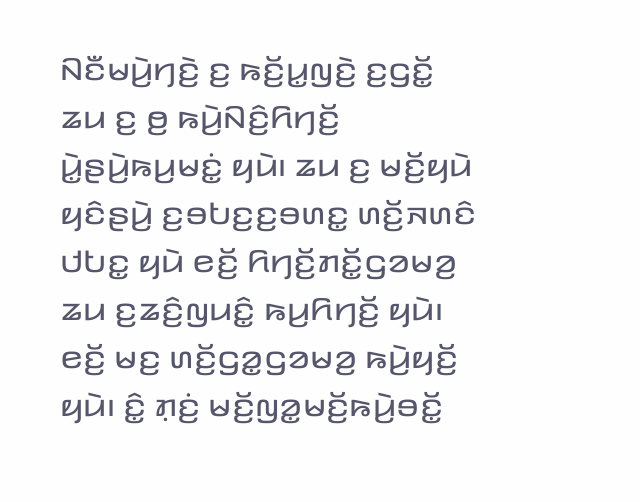ꤡꤢꤪꤗꤣꤧ꤬ꤚꤢꤧ꤬ ꤢ꤬ ꤒꤢꤩ꤬ꤣ꤭ꤜꤢꤧ꤬ ꤢ꤬ꤞꤢꤩ꤭ ꤘꤣ ꤢ꤬ ꤥ꤬ ꤒꤣꤧ꤬ꤡꤢꤨ꤬ꤖꤚꤢꤩ꤬ ꤣꤧ꤭ꤔꤣꤧ꤬ꤒꤣ꤬ꤗꤢꤦ꤭ ꤟꤣꤧ꤯ ꤘꤣ ꤢ꤬ ꤗꤢꤩ꤬ꤟꤣꤧ ꤟꤢꤨꤔꤣꤧ꤬ ꤢ꤬ꤋꤝꤢ꤬ꤢ꤬ꤋꤛꤢ꤭ ꤛꤢꤩ꤬ꤏꤛꤢꤨ ꤓꤝꤢ꤭ ꤟꤣꤧ ꤕꤢꤩ꤬ ꤖꤚꤢꤩ꤬ꤊꤢꤩ꤭ꤞꤤꤗꤤ꤬ ꤘꤣ ꤢ꤬ꤘꤢꤨ꤬ꤜꤣꤢꤨ꤭ ꤒꤣ꤬ꤖꤚꤢꤩ꤬ ꤟꤣꤧ꤯ ꤕꤢꤩ꤬ ꤗꤢ꤬ ꤛꤢꤩ꤬ꤞꤤ꤭ꤞꤤꤗꤤ꤬ ꤒꤣꤧ꤬ꤟꤢꤩ꤬ ꤟꤣꤧ꤯ ꤢꤨ꤭ ꤊ꤫ꤢꤦ꤬ ꤗꤢꤩ꤬ꤜꤤ꤭ꤗꤢꤩ꤬ꤒꤣꤧ꤬ꤋꤢꤩ꤭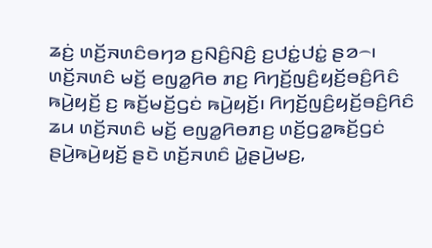ꤘꤢꤦ꤬ ꤛꤢꤩ꤬ꤏꤛꤢꤨꤋꤚꤤ ꤢ꤬ꤡꤢꤨ꤬ꤡꤢꤨ꤬ ꤢ꤬ꤓꤢꤦ꤭ꤓꤢꤦ꤭ ꤔꤤ꤮꤯
ꤛꤢꤩ꤬ꤏꤛꤢꤨ ꤗꤢꤩ꤬ ꤕꤜꤤ꤭ꤖꤥ ꤊꤢ꤬ ꤖꤚꤢꤩ꤬ꤜꤢꤨ꤬ꤟꤢꤩ꤬ꤋꤢꤨ꤬ꤖꤢꤨ ꤒꤣꤧ꤬ꤟꤢꤩ꤬ ꤢ꤬ ꤒꤢꤩ꤬ꤗꤢꤩ꤬ꤞꤢꤦ ꤒꤣꤧ꤬ꤟꤢꤩ꤬꤯ ꤖꤚꤢꤩ꤬ꤜꤢꤨ꤬ꤟꤢꤩ꤬ꤋꤢꤨ꤬ꤖꤢꤨ ꤘꤣ ꤛꤢꤩ꤬ꤏꤛꤢꤨ ꤗꤢꤩ꤬ ꤕꤜꤤ꤭ꤖꤥꤊꤢ꤬ ꤛꤢꤩ꤬ꤞꤤ꤭ꤒꤢꤩ꤬ꤞꤢꤦ ꤔꤣꤧ꤬ꤒꤣꤧ꤬ꤟꤢꤩ꤬ ꤔꤢꤧ ꤛꤢꤩ꤬ꤏꤛꤢꤨ ꤣꤧ꤭ꤔꤣꤧ꤬ꤗꤢ꤬,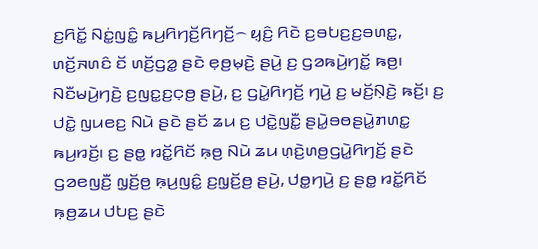ꤢ꤬ꤖꤢꤩ꤭ ꤡꤢꤦ꤭ꤜꤢꤨ꤭ ꤒꤣ꤬ꤖꤚꤢꤩ꤬ꤖꤚꤢꤩ꤬꤮ ꤟ꤫ꤢꤨ꤬ ꤖꤢꤧ ꤢ꤬ꤋꤝꤢ꤬ꤢ꤬ꤋꤛꤢ꤭, ꤛꤢꤩ꤬ꤏꤛꤢꤨ ꤢꤩ ꤛꤢꤩ꤬ꤞꤤ꤭ ꤔꤢꤧ ꤕ꤫ꤥ꤬ꤗ꤫ꤢꤧ꤬ ꤔꤣꤧ꤬ ꤢ꤬ ꤞꤤꤒꤣꤧ꤬ꤚꤢꤩ꤭ ꤒꤥ꤬꤯
ꤡꤢꤪꤗꤣꤧ꤬ꤚꤢꤧ꤬ ꤢ꤬ꤜꤢ꤭ꤢ꤬ꤍ꤫ꤥ꤬ ꤔꤣꤧ꤬, ꤢ꤬ ꤞꤣꤧ꤭ꤖꤚꤢꤩ꤬ ꤚꤣꤧ꤬ ꤢ꤬ ꤗꤢꤩ꤬ꤡ꤫ꤢꤧ꤬ ꤒꤢꤩ꤬꤯ ꤢ꤬ ꤓꤢꤧ꤭ ꤜꤣꤕꤢ꤬ ꤡꤣꤧ ꤔꤢꤧ ꤔꤢꤩ ꤘꤣ ꤢ꤬ ꤓꤢꤧ꤭ꤜꤢꤪ꤭ ꤔꤣꤧ꤭ꤋꤥꤔꤣꤧ꤭ꤊꤛꤢ꤭ ꤒꤣ꤬ꤙꤢꤩ꤬꤯ ꤢ꤬ ꤔꤥ꤭ ꤙꤢꤩ꤭ꤖꤢꤩ ꤒ꤫ꤥ꤬ ꤡꤣꤧ ꤘꤣ ꤛ꤫ꤢꤧ꤬ꤛꤥ꤬ꤞꤣꤧ꤭ꤖꤚꤢꤩ꤬ ꤔꤢꤧ ꤞꤤꤕꤜꤢꤪ꤬ ꤜ꤫ꤢꤩ꤬ꤥ꤬ ꤒ꤫ꤣ꤬ꤜꤢꤨ꤭ ꤢ꤬ꤜ꤫ꤢꤩ꤬ꤥ꤬ ꤔꤣꤧ꤬, ꤓꤥ꤭ꤚꤣꤧ꤬ ꤢ꤬ ꤔꤥ꤭ ꤙꤢꤩ꤭ꤖꤢꤩ ꤒ꤫ꤥ꤬ꤘꤣ ꤓꤝꤢ꤬ ꤔꤢꤧ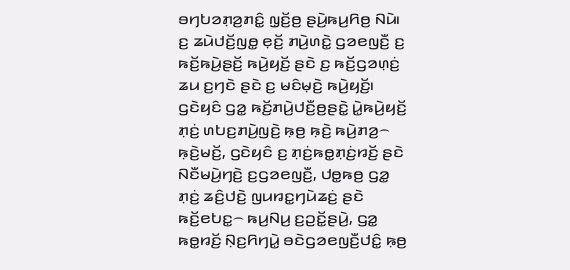ꤋꤚꤝꤤꤊ꤫ꤤ꤬ꤊꤢꤨ꤭ ꤜ꤫ꤢꤩ꤬ꤥ꤬ ꤔꤣꤧ꤬ꤒꤣ꤬ꤖꤥ꤬ ꤡꤣꤧ꤯ ꤢ꤬ ꤘꤣꤧꤓꤢꤩ꤬ꤜꤥ꤭ ꤕ꤫ꤢꤩ꤬ ꤊꤣꤧ꤬ꤛꤢꤧ꤭ ꤞꤤꤕꤜꤢꤪ꤬ ꤢ꤬ ꤒꤢꤩ꤬ꤒꤣꤧ꤬ꤔꤢꤩ꤬ ꤒꤣꤧ꤬ꤟꤢꤩ꤬ ꤔꤢꤧ ꤢ꤬ ꤒꤢꤩ꤬ꤞꤤꤛ꤫ꤢꤦ꤬ ꤘꤣ ꤢ꤬ꤚꤢꤧ ꤔꤢꤧ ꤢ꤬ ꤗꤢꤨꤗ꤫ꤢꤧ꤬ ꤒꤣꤧ꤬ꤟꤢꤩ꤬꤯
ꤞꤢꤧꤟꤢꤨ ꤞꤤ꤭ ꤒꤢꤩ꤬ꤊꤣꤧ꤬ꤓꤢꤪ꤬ꤥ꤬ꤔꤢꤧ꤭ ꤣꤧ꤭ꤒꤣꤧ꤬ꤟꤢꤩ꤬ ꤊ꤫ꤢꤦ꤬ ꤛꤝꤢ꤬ꤊꤣꤧ꤬ꤜꤢꤧ꤬ ꤒ꤫ꤥ꤬ ꤒ꤫ꤢꤧ꤬ ꤒꤣꤧ꤬ꤊꤤ꤬꤮ ꤒ꤫ꤢꤧ꤬ꤗꤢꤩ꤬, ꤞꤢꤧꤟꤢꤨ ꤢ꤬ ꤊ꤫ꤢꤦ꤬ꤒꤥ꤭ꤊ꤫ꤢꤦ꤬ꤙꤢꤩ꤬ ꤔꤢꤧ ꤡꤢꤪꤗꤣꤧ꤬ꤚꤢꤧ꤬ ꤢ꤬ꤞꤤꤕꤜꤢꤪ꤬, ꤓꤥ꤭ꤒꤥ꤬ ꤞꤤ꤭ ꤊ꤫ꤢꤦ꤬ ꤘꤢꤨ꤬ꤓꤢꤧ꤬ ꤜꤣꤙꤢ꤭ꤚꤣꤧꤘꤢꤦ꤬ ꤔꤢꤧ ꤒꤢꤩ꤬ꤕꤝꤢ꤭꤮ ꤒꤣ꤬ꤡꤣ꤬ ꤢ꤬ꤑꤢꤩ꤭ꤔꤣꤧ꤬, ꤞꤤ꤭ ꤒꤥ꤭ꤙꤢꤩ꤬ ꤡ꤫ꤢ꤬ꤖꤚꤣꤧ꤭ ꤋꤢꤧꤞꤤꤕꤜꤢꤪ꤬ꤓꤢꤨ꤭ ꤒ꤫ꤥ꤬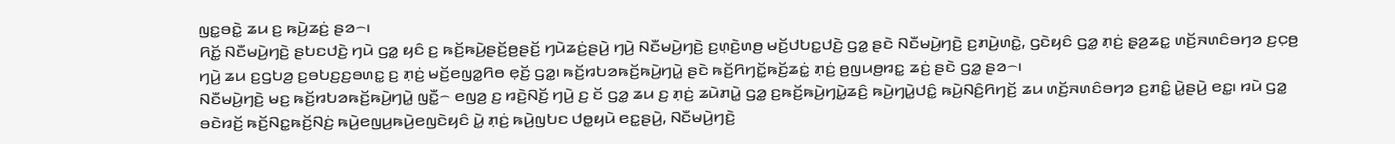ꤜꤢ꤭ꤋꤢꤧ꤭ ꤘꤣ ꤢ꤬ ꤒꤣꤧ꤬ꤘꤢꤦ꤬ ꤔꤤ꤮꤯
ꤖꤢꤩ꤭ ꤡꤢꤪꤗꤣꤧ꤬ꤚꤢꤧ꤬ ꤔꤝꤢꤓꤢꤧ꤬ ꤚꤣꤧ ꤞꤤ꤭ ꤟꤢꤨ ꤢ꤬ ꤒꤢꤩ꤬ꤒꤣꤧ꤬ꤔꤢꤩ꤬ꤥ꤬ꤔꤢꤩ꤬ ꤚꤣꤧꤘꤢꤦ꤬ꤔꤣꤧ꤬ ꤚꤣꤧ꤬ ꤡꤢꤪꤗꤣꤧ꤬ꤚꤢꤧ꤬ ꤢ꤬ꤛ꤫ꤢꤧ꤬ꤛꤥ꤬ ꤗꤢꤩ꤬ꤓꤝꤢ꤭ꤓꤢꤧ꤬ ꤞꤤ꤭ ꤔꤢꤧ ꤡꤢꤪꤗꤣꤧ꤬ꤚꤢꤧ꤬ ꤢ꤬ꤊꤣꤧ꤬ꤛꤢꤧ꤭, ꤞꤢꤧꤟꤢꤨ ꤞꤤ꤭ ꤊ꤫ꤢꤦ꤬ ꤔ꤫ꤤ꤬ꤘꤢ꤭ ꤛꤢꤩ꤬ꤏꤛꤢꤨꤋꤚꤤ ꤢ꤬ꤍ꤫ꤥ꤬ ꤚꤣꤧ꤬ ꤘꤣ ꤢ꤬ꤞꤝꤤ꤬ ꤢ꤬ꤋꤝꤢ꤬ꤢ꤬ꤋꤛꤢ꤭ ꤢ꤬ ꤊ꤫ꤢꤦ꤬ ꤗꤢꤩ꤬ꤕꤜꤤ꤭ꤖꤥ ꤕ꤫ꤢꤩ꤬ ꤞꤤ꤭꤯ ꤒꤢꤩ꤬ꤙꤝꤤꤒꤢꤩ꤬ꤒꤣꤧ꤬ꤚꤣꤧ꤭ ꤔꤢꤧ ꤒꤢꤩ꤬ꤖꤚꤢꤩ꤭ꤒꤢꤩ꤬ꤘꤢꤦ꤭ ꤊ꤫ꤢꤦ꤬ ꤥ꤬ꤜꤣꤥ꤬ꤙꤢ꤭ ꤘꤢꤦ꤬ ꤔꤢꤧ ꤞꤤ꤭ ꤔꤤ꤮꤯
ꤡꤢꤪꤗꤣꤧ꤬ꤚꤢꤧ꤬ ꤗꤢ꤬ ꤒꤢꤩ꤬ꤙꤝꤤꤒꤢꤩ꤬ꤒꤣꤧ꤬ꤚꤣꤧ꤭ ꤜꤢꤪ꤭꤮ ꤕꤜꤤ꤬ ꤢ꤬ ꤙꤢꤧ꤬ꤡꤢꤩ꤬ ꤚꤣꤧ꤬ ꤢ꤬ ꤢꤩ ꤞꤤ꤭ ꤘꤣ ꤢ꤬ ꤊ꤫ꤢꤦ꤬ ꤘꤣꤧꤊꤣꤧ꤭ ꤞꤤ꤭ ꤢ꤬ꤒꤢꤩ꤬ꤒꤣꤧ꤬ꤚꤣꤧ꤭ꤘꤢꤨ꤬ ꤒꤣꤧ꤬ꤚꤣꤧ꤭ꤓꤢꤨ꤭ ꤒꤣꤧ꤬ꤡꤢꤨ꤬ꤖꤚꤢꤩ꤬ ꤘꤣ ꤛꤢꤩ꤬ꤏꤛꤢꤨꤋꤚꤤ ꤢ꤬ꤊꤢꤨ꤭ ꤣꤧ꤭ꤔꤣꤧ꤬ ꤕꤢ꤭꤯ ꤙꤣꤧ ꤞꤤ꤭ ꤋꤢꤧꤙꤢꤩ꤬ ꤒꤢꤩ꤬ꤡꤢ꤭ꤒꤢꤩ꤬ꤡꤢꤦ꤬ ꤒꤣꤧ꤬ꤕꤜꤣ꤬ꤒꤣꤧ꤬ꤕꤜꤢꤧꤟꤢꤨ ꤣꤧ꤭ ꤊ꤫ꤢꤦ꤬ ꤒꤣꤧ꤬ꤜꤝꤢ ꤓꤥ꤭ꤟꤣꤧ ꤕꤢ꤭ꤔꤣꤧ꤬, ꤡꤢꤪꤗꤣꤧ꤬ꤚꤢꤧ꤬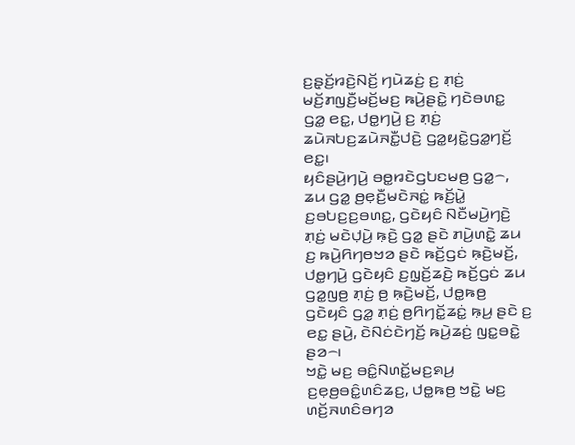ꤢ꤬ꤔ꤫ꤢꤩ꤬ꤙꤢꤧ꤬ꤡꤢꤩ꤬ ꤚꤣꤧꤘꤢꤦ꤬ ꤢ꤬ ꤊ꤫ꤢꤦ꤬ ꤗꤢꤩ꤬ꤊꤜꤢꤪ꤬ꤗꤢꤩ꤬ꤗꤢ꤬ ꤒꤣꤧ꤬ꤔꤢꤧ꤭ ꤚꤢꤧꤋꤛꤢ꤭ ꤞꤤ꤭ ꤕꤢ꤭, ꤓꤥ꤭ꤚꤣꤧ꤬ ꤢ꤬ ꤊ꤫ꤢꤦ꤬ ꤘꤣꤧꤏꤝꤢ꤬ꤘꤣꤧꤏꤢꤪ꤭ꤓꤢꤧ꤬ ꤞꤤ꤭ꤟꤢꤧ꤭ꤞꤤ꤭ꤚꤢꤩ꤬ ꤕꤢ꤭꤯
ꤟꤢꤨꤔꤣꤧ꤬ꤚꤣꤧ꤬ ꤋꤥ꤭ꤙꤢꤧꤞꤝꤢꤗꤥ꤬ ꤞꤤ꤭꤮, ꤘꤣ ꤞꤤ꤭ ꤥ꤬ꤕ꤫ꤢꤪ꤬ꤗꤢꤧꤏꤢꤦ꤭ ꤒꤢꤩ꤬ꤣꤧ꤭ ꤢ꤬ꤋꤝꤢ꤬ꤢ꤬ꤋꤛꤢ꤭, ꤞꤢꤧꤟꤢꤨ ꤡꤢꤪꤗꤣꤧ꤬ꤚꤢꤧ꤬ ꤊ꤫ꤢꤦ꤬ ꤗꤢꤧꤓ꤫ꤣꤧ꤬ ꤒ꤫ꤢꤧ꤬ ꤞꤤ꤭ ꤔꤢꤧ ꤊꤣꤧ꤬ꤛꤢꤧ꤭ ꤘꤣ ꤢ꤬ ꤒꤣꤧ꤬ꤖꤚꤥꤠꤤ ꤔꤢꤧ ꤒꤢꤩ꤬ꤞꤢꤦ ꤒ꤫ꤢꤧ꤬ꤗꤢꤩ꤬, ꤓꤥ꤭ꤚꤣꤧ꤬ ꤞꤢꤧꤟꤢꤨ ꤢ꤬ꤜ꤫ꤢꤩ꤬ꤘꤢꤧ꤬ ꤒꤢꤩ꤬ꤞꤢꤦ ꤘꤣ ꤞꤤ꤭ꤜꤥ꤬ ꤊ꤫ꤢꤦ꤬ ꤥ꤬ ꤒ꤫ꤢꤧ꤬ꤗꤢꤩ꤬, ꤓꤥ꤭ꤒꤥ꤬ ꤞꤢꤧꤟꤢꤨ ꤞꤤ꤭ ꤊ꤫ꤢꤦ꤬ ꤥ꤬ꤖꤚꤢꤩ꤭ꤘꤢꤦ꤭ ꤒ꤫ꤣ꤬ ꤔꤢꤧ ꤢ꤬ ꤕꤢ꤭ ꤔꤣꤧ꤬, ꤢꤧꤡꤢꤦꤢꤧꤚꤢꤩ꤬ ꤒꤣꤧ꤬ꤘꤢꤦ꤬ ꤜꤢ꤭ꤋꤢꤧ꤭ ꤔꤤ꤮꤯
ꤠꤢꤧ꤭ ꤗꤢ꤬ ꤋꤢꤨ꤭ꤡꤛꤢꤩ꤭ꤗꤢ꤬ꤎꤣ꤬ ꤢ꤬ꤕ꤫ꤥ꤬ꤋꤢꤨ꤭ꤛꤢꤨꤘꤢ꤬, ꤓꤥ꤭ꤒꤥ꤬ ꤠꤢꤧ꤭ ꤗꤢ꤬ ꤛꤢꤩ꤬ꤏꤛꤢꤨꤋꤚꤤ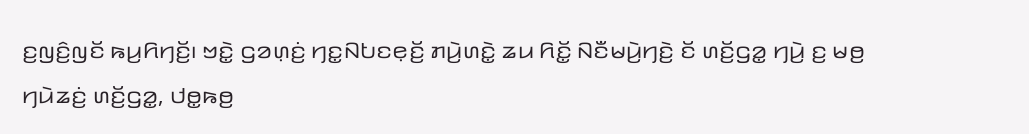ꤢ꤬ꤜꤢꤨ꤬ꤜꤢꤩ ꤒꤣ꤬ꤖꤚꤢꤩ꤬꤯ ꤠꤢꤧ꤭ ꤞꤤꤛ꤫ꤢꤦ꤬ ꤚꤢ꤭ꤡꤝꤢꤕ꤫ꤢꤩ꤬ ꤊꤣꤧ꤬ꤛꤢꤧ꤭ ꤘꤣ ꤖꤢꤩ꤭ ꤡꤢꤪꤗꤣꤧ꤬ꤚꤢꤧ꤬ ꤢꤩ ꤛꤢꤩ꤬ꤞꤤ꤭ ꤚꤣꤧ꤬ ꤢ꤬ ꤗꤥ꤬ ꤚꤣꤧꤘꤢꤦ꤬ ꤛꤢꤩ꤬ꤞꤤ꤭, ꤓꤥ꤭ꤒꤥ꤬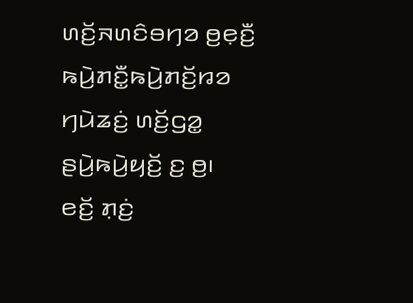ꤛꤢꤩ꤬ꤏꤛꤢꤨꤋꤚꤤ ꤥ꤬ꤕ꤫ꤢꤪ꤬ ꤒꤣꤧ꤬ꤊꤢꤪ꤭ꤒꤣꤧ꤬ꤊꤢꤩ꤬ꤙꤤ ꤚꤣꤧꤘꤢꤦ꤬ ꤛꤢꤩ꤬ꤞꤤ꤭ ꤔꤣꤧ꤬ꤒꤣꤧ꤬ꤟꤢꤩ꤬ ꤢ꤬ ꤥ꤬꤯
ꤕꤢꤩ꤬ ꤊ꤫ꤢꤦ꤬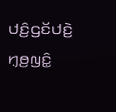ꤓꤢꤨ꤬ꤞꤢꤩꤓꤢꤧ꤬ ꤚ꤫ꤥ꤬ꤜꤢꤨ꤭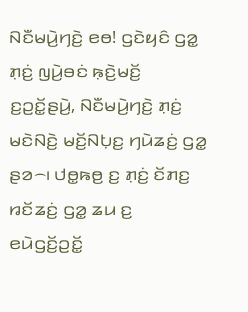ꤡꤢꤪꤗꤣꤧ꤬ꤚꤢꤧ꤬ ꤕꤥ! ꤞꤢꤧꤟꤢꤨ ꤞꤤ꤭ ꤊ꤫ꤢꤦ꤬ ꤜꤣꤧ꤬ꤋꤢꤦ ꤒ꤫ꤢꤧ꤬ꤗꤢꤩ꤬ ꤢ꤬ꤑꤢꤩ꤭ꤔꤣꤧ꤬, ꤡꤢꤪꤗꤣꤧ꤬ꤚꤢꤧ꤬ ꤊ꤫ꤢꤦ꤬ ꤗꤢꤧꤡꤢꤧ꤬ ꤗꤢꤩ꤬ꤡꤝ꤫ꤢ꤬ ꤚꤣꤧꤘꤢꤦ꤬ ꤞꤤ꤭ ꤔꤤ꤮꤯ ꤓꤥ꤭ꤒꤥ꤬ ꤢ꤬ ꤊ꤫ꤢꤦ꤬ ꤢꤩꤊꤢ꤬ ꤙꤢꤩꤘꤢꤦ꤬ ꤞꤤ꤭ ꤘꤣ ꤢ꤬ ꤕꤣꤧꤞꤢꤩ꤬ꤑꤢꤩ꤭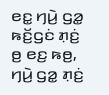ꤕꤢ꤭ ꤚꤣꤧ꤬ ꤞꤤ꤭ ꤒꤢꤩ꤬ꤞꤢꤦ ꤊ꤫ꤢꤦ꤬ ꤥ꤬ ꤕꤢ꤬ ꤒꤥ꤬, ꤚꤣꤧ꤬ ꤞꤤ꤭ ꤊ꤫ꤢꤦ꤬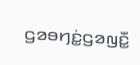ꤞꤤꤋꤚꤢꤦ꤭ꤞꤤꤜꤢꤪ꤭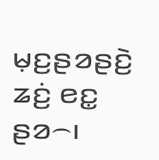ꤗ꤫ꤢ꤬ꤔꤤꤔꤢꤧ꤬ ꤘꤢꤦ꤬ ꤕꤢ꤭ ꤔꤤ꤮꤯